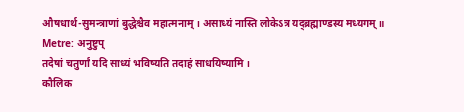औषधार्थ-सुमन्त्राणां बुद्धेश्चैव महात्मनाम् । असाध्यं नास्ति लोकेऽत्र यद्ब्रह्माण्डस्य मध्यगम् ॥
Metre: अनुष्टुप्
तदेषां चतुर्णां यदि साध्यं भविष्यति तदाहं साधयिष्यामि ।
कौलिक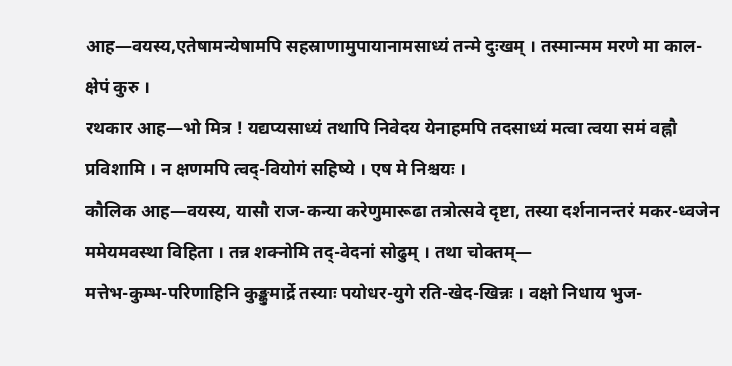आह—वयस्य,एतेषामन्येषामपि सहस्राणामुपायानामसाध्यं तन्मे दुःखम् । तस्मान्मम मरणे मा काल-क्षेपं कुरु ।
रथकार आह—भो मित्र ! यद्यप्यसाध्यं तथापि निवेदय येनाहमपि तदसाध्यं मत्वा त्वया समं वह्नौ प्रविशामि । न क्षणमपि त्वद्-वियोगं सहिष्ये । एष मे निश्चयः ।
कौलिक आह—वयस्य, यासौ राज-कन्या करेणुमारूढा तत्रोत्सवे दृष्टा, तस्या दर्शनानन्तरं मकर-ध्वजेन ममेयमवस्था विहिता । तन्न शक्नोमि तद्-वेदनां सोढुम् । तथा चोक्तम्—
मत्तेभ-कुम्भ-परिणाहिनि कुङ्कुमार्द्रे तस्याः पयोधर-युगे रति-खेद-खिन्नः । वक्षो निधाय भुज-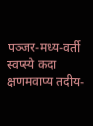पञ्जर-मध्य-वर्ती स्वप्स्ये कदा क्षणमवाप्य तदीय-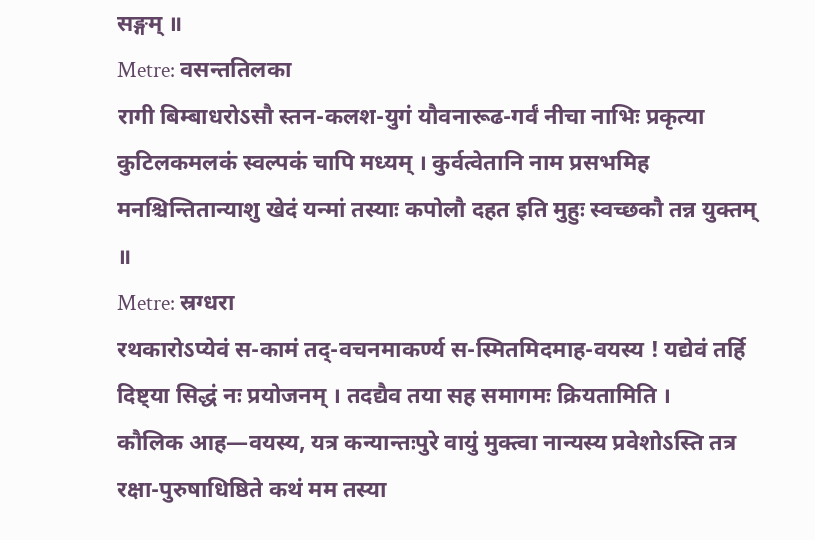सङ्गम् ॥
Metre: वसन्ततिलका
रागी बिम्बाधरोऽसौ स्तन-कलश-युगं यौवनारूढ-गर्वं नीचा नाभिः प्रकृत्या कुटिलकमलकं स्वल्पकं चापि मध्यम् । कुर्वत्वेतानि नाम प्रसभमिह मनश्चिन्तितान्याशु खेदं यन्मां तस्याः कपोलौ दहत इति मुहुः स्वच्छकौ तन्न युक्तम् ॥
Metre: स्रग्धरा
रथकारोऽप्येवं स-कामं तद्-वचनमाकर्ण्य स-स्मितमिदमाह-वयस्य ! यद्येवं तर्हि दिष्ट्या सिद्धं नः प्रयोजनम् । तदद्यैव तया सह समागमः क्रियतामिति ।
कौलिक आह—वयस्य, यत्र कन्यान्तःपुरे वायुं मुक्त्वा नान्यस्य प्रवेशोऽस्ति तत्र रक्षा-पुरुषाधिष्ठिते कथं मम तस्या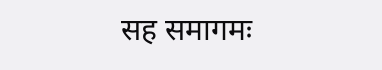सह समागमः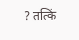? तत्किं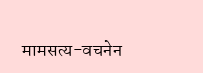मामसत्य-वचनेन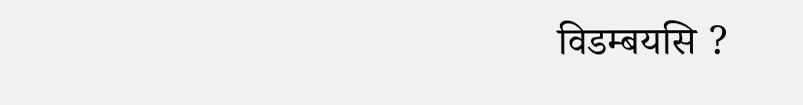विडम्बयसि ?